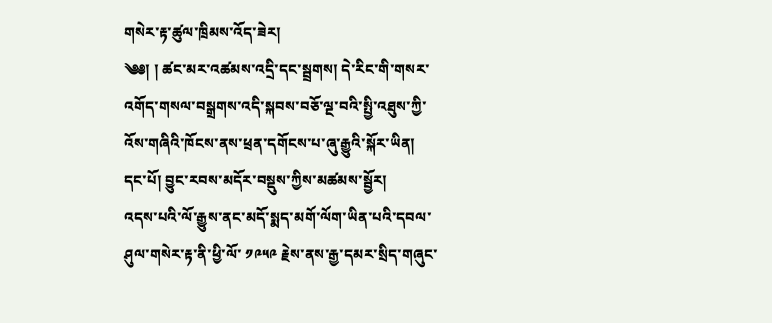གསེར་རྟ་ཚུལ་ཁྲིམས་འོད་ཟེར།
༄༅། ། ཚང་མར་འཚམས་འདྲི་དང་སྦྲགས། དེ་རིང་གི་གསར་འགོད་གསལ་བསྒྲགས་འདི་སྐབས་བཅོ་ལྔ་བའི་སྤྱི་འཐུས་ཀྱི་འོས་གཞིའི་ཁོངས་ནས་ཕྲན་དགོངས་པ་ཞུ་རྒྱུའི་སྐོར་ཡིན།
དང་པོ། བྱུང་རབས་མདོར་བསྡུས་ཀྱིས་མཚམས་སྦྱོར།
འདས་པའི་ལོ་རྒྱུས་ནང་མདོ་སྨད་མགོ་ལོག་ཡིན་པའི་དབལ་ཤུལ་གསེར་རྟ་ནི་ཕྱི་ལོ་ ༡༩༥༩ རྗེས་ནས་རྒྱ་དམར་སྲིད་གཞུང་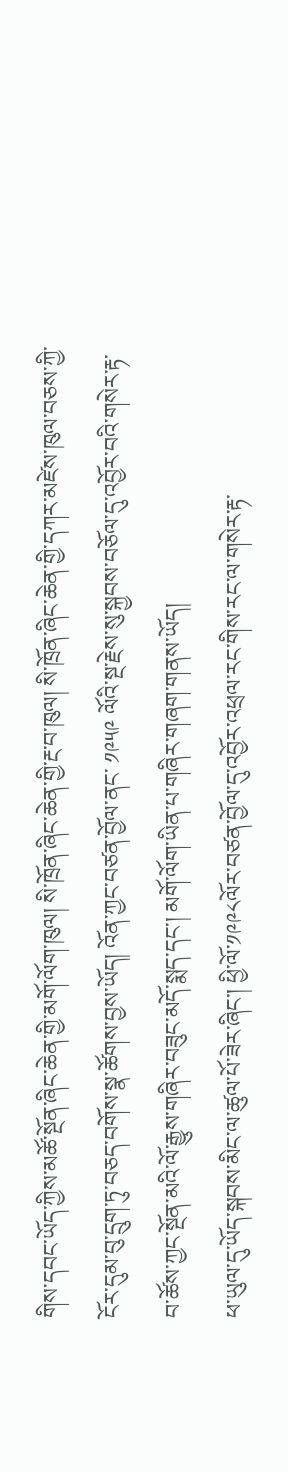གིས་དབང་ཡོད་ཀྱིས་མཚོ་སྔོན་ཞིང་ཆེན་གྱི་མགོ་ལོག་ཁུལ། སི་ཁྲོན་ཞིང་ཆེན་གྱི་རྔ་བ་ཁུལ། སི་ཁྲོན་ཞིང་ཆེན་གྱི་དཀར་མཛེས་ཁུལ་བཅས་ཀྱི་ངོར་དུམ་བུ་དྲུག་ཏུ་བཅད་བགོས་སྣ་ཚོགས་བྱས་ཡོད། འོན་ཀྱང་བཙན་བྱོལ་ནང་ ༡༩༥༩ ལོའི་སྔ་རྗེས་སུ་སྐྱབས་བཅོལ་དུ་འབྱོར་བའི་གསེར་རྟ་བ་ཚོས་ཀྱང་སྔོན་མའི་ལོ་རྒྱུས་གཞིར་བཟུང་མདོ་སྨད་དང་། མགོ་ལོག་ཡིན་པ་གཞིར་གཞག་གནས་ཡོད།
ཕ་ཡུལ་དུ་ཡོད་སྐབས་མིང་ལ་ཚུལ་པོ་ཟེར་ཞིང་། ཕྱི་ལོ་༡༩༩༨ལོར་བཙན་བྱོལ་དུ་འབྱོར་འཕྲལ་རང་གིས་རང་ལ་གསེར་རྟ་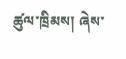ཚུལ་ཁྲིམས། ཞེས་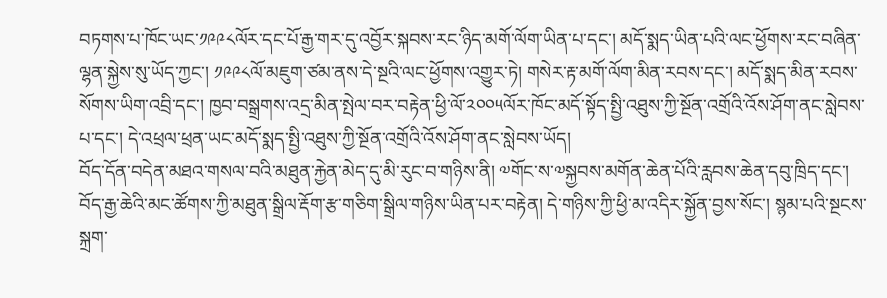བཏགས་པ་ཁོང་ཡང་༡༩༩༨ལོར་དང་པོ་རྒྱ་གར་དུ་འབྱོར་སྐབས་རང་ཉིད་མགོ་ལོག་ཡིན་པ་དང་། མདོ་སྨད་ཡིན་པའི་ལང་ཕྱོགས་རང་བཞིན་ལྷན་སྐྱེས་སུ་ཡོད་ཀྱང་། ༡༩༩༨ལོ་མཇུག་ཙམ་ནས་དེ་སྔའི་ལང་ཕྱོགས་འགྱུར་ཏེ། གསེར་རྟ་མགོ་ལོག་མིན་རབས་དང་། མདོ་སྨད་མིན་རབས་སོགས་ཡིག་འབྲི་དང་། ཁྱབ་བསྒྲགས་འདྲ་མིན་སྤེལ་བར་བརྟེན་ཕྱི་ལོ་༢༠༠༥ལོར་ཁོང་མདོ་སྟོད་སྤྱི་འཐུས་ཀྱི་སྔོན་འགྲོའི་འོས་ཤོག་ནང་སླེབས་པ་དང་། དེ་འཕྲལ་ཕྲན་ཡང་མདོ་སྨད་སྤྱི་འཐུས་ཀྱི་སྔོན་འགྲོའི་འོས་ཤོག་ནང་སླེབས་ཡོད།
བོད་དོན་བདེན་མཐའ་གསལ་བའི་མཐུན་རྐྱེན་མེད་དུ་མི་རུང་བ་གཉིས་ནི། ༧གོང་ས་༧སྐྱབས་མགོན་ཆེན་པོའི་རླབས་ཆེན་དབུ་ཁྲིད་དང་། བོད་རྒྱ་ཆེའི་མང་ཚོགས་ཀྱི་མཐུན་སྒྲིལ་རྡོག་རྩ་གཅིག་སྒྲིལ་གཉིས་ཡིན་པར་བརྟེན། དེ་གཉིས་ཀྱི་ཕྱི་མ་འདིར་སྐྱོན་བྱས་སོང་། སྙམ་པའི་སྔངས་སྐྲག་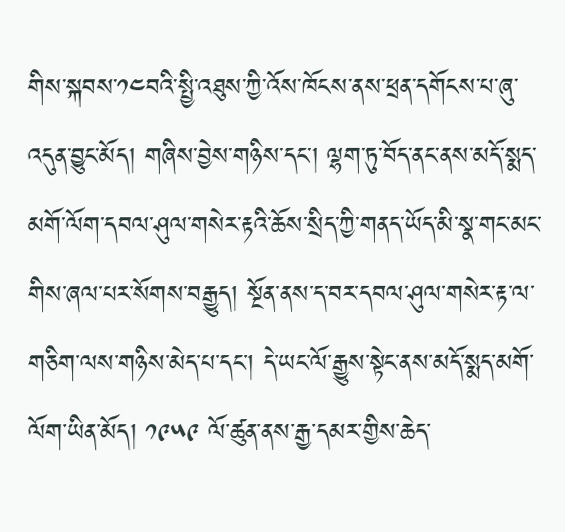གིས་སྐབས་༡༤བའི་སྤྱི་འཐུས་ཀྱི་འོས་ཁོངས་ནས་ཕྲན་དགོངས་པ་ཞུ་འདུན་བྱུང་མོད། གཞིས་བྱེས་གཉིས་དང་། ལྷག་ཏུ་བོད་ནང་ནས་མདོ་སྨད་མགོ་ལོག་དབལ་ཤུལ་གསེར་རྟའི་ཆོས་སྲིད་ཀྱི་གནད་ཡོད་མི་སྣ་གང་མང་གིས་ཞལ་པར་སོགས་བརྒྱུད། སྔོན་ནས་ད་བར་དབལ་ཤུལ་གསེར་རྟ་ལ་གཅིག་ལས་གཉིས་མེད་པ་དང་། དེ་ཡང་ལོ་རྒྱུས་སྟེང་ནས་མདོ་སྨད་མགོ་ལོག་ཡིན་མོད། ༡༩༥༩ ལོ་ཚུན་ནས་རྒྱ་དམར་གྱིས་ཆེད་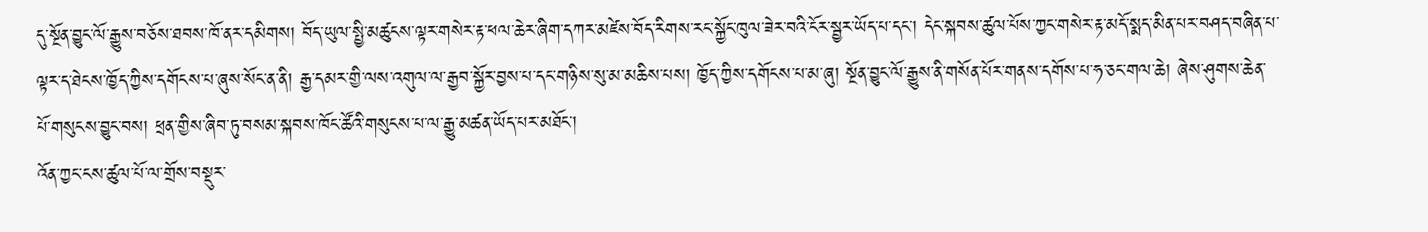དུ་སྔོན་བྱུང་ལོ་རྒྱུས་བཅོས་ཐབས་ཁོ་ནར་དམིགས། བོད་ཡུལ་སྤྱི་མཚུངས་ལྟར་གསེར་རྟ་ཕལ་ཆེར་ཞིག་དཀར་མཛེས་བོད་རིགས་རང་སྐྱོང་ཁུལ་ཟེར་བའི་ངོར་སྦྱར་ཡོད་པ་དང་། དེང་སྐབས་ཚུལ་པོས་ཀྱང་གསེར་རྟ་མདོ་སྨད་མིན་པར་བཤད་བཞིན་པ་ལྟར་ད་ཐེངས་ཁྱོད་ཀྱིས་དགོངས་པ་ཞུས་སོང་ན་ནི། རྒྱ་དམར་གྱི་ལས་འགུལ་ལ་རྒྱབ་སྐྱོར་བྱས་པ་དང་གཉིས་སུ་མ་མཆིས་པས། ཁྱོད་ཀྱིས་དགོངས་པ་མ་ཞུ། སྔོན་བྱུང་ལོ་རྒྱུས་ནི་གསོན་པོར་གནས་དགོས་པ་ཧ་ཅང་གལ་ཆེ། ཞེས་ཤུགས་ཆེན་པོ་གསུངས་བྱུང་བས། ཕྲན་གྱིས་ཞིབ་ཏུ་བསམ་སྐབས་ཁོང་ཚོའི་གསུངས་པ་ལ་རྒྱུ་མཚན་ཡོད་པར་མཐོང་།
འོན་ཀྱང་ངས་ཚུལ་པོ་ལ་གྲོས་བསྡུར་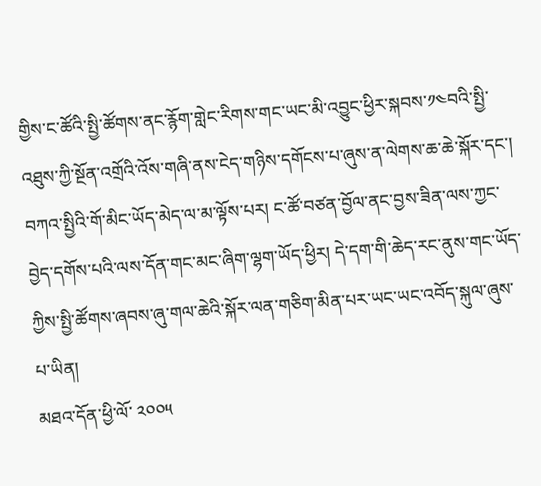གྱིས་ང་ཚོའི་སྤྱི་ཚོགས་ནང་རྙོག་གླེང་རིགས་གང་ཡང་མི་འབྱུང་ཕྱིར་སྐབས་༡༤བའི་སྤྱི་འཐུས་ཀྱི་སྔོན་འགྲོའི་འོས་གཞི་ནས་ངེད་གཉིས་དགོངས་པ་ཞུས་ན་ལེགས་ཆ་ཆེ་སྐོར་དང་། བཀའ་སྤྱིའི་གོ་མིང་ཡོད་མེད་ལ་མ་ལྟོས་པར། ང་ཚོ་བཙན་བྱོལ་ནང་བྱས་ཟིན་ལས་ཀྱང་བྱེད་དགོས་པའི་ལས་དོན་གང་མང་ཞིག་ལྷག་ཡོད་ཕྱིར། དེ་དག་གི་ཆེད་རང་ནུས་གང་ཡོད་ཀྱིས་སྤྱི་ཚོགས་ཞབས་ཞུ་གལ་ཆེའི་སྐོར་ལན་གཅིག་མིན་པར་ཡང་ཡང་འབོད་སྐུལ་ཞུས་པ་ཡིན།
མཐའ་དོན་ཕྱི་ལོ་ ༢༠༠༥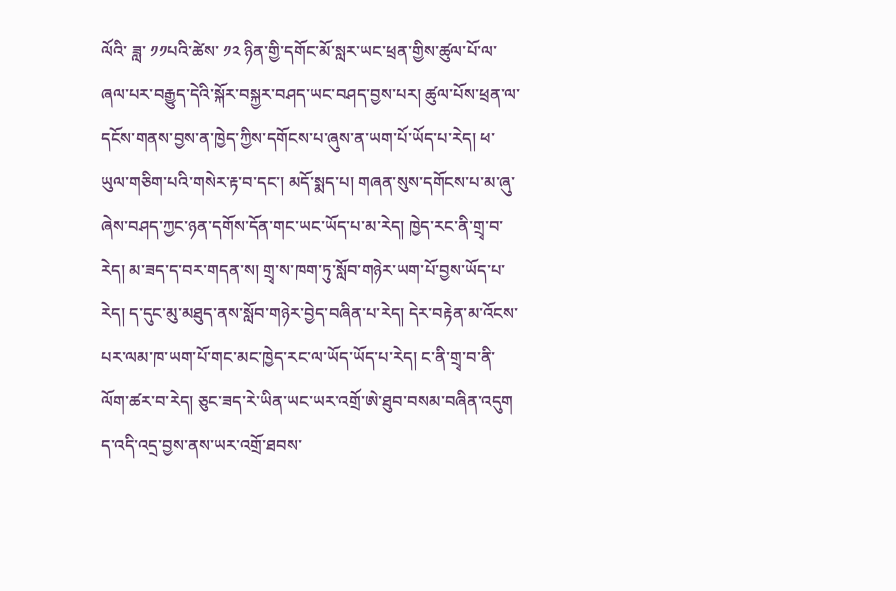ལོའི་ ཟླ་ ༡༡པའི་ཚེས་ ༡༢ ཉིན་གྱི་དགོང་མོ་སླར་ཡང་ཕྲན་གྱིས་ཚུལ་པོ་ལ་ཞལ་པར་བརྒྱུད་དེའི་སྐོར་བསྐྱར་བཤད་ཡང་བཤད་བྱས་པར། ཚུལ་པོས་ཕྲན་ལ་དངོས་གནས་བྱས་ན་ཁྱེད་ཀྱིས་དགོངས་པ་ཞུས་ན་ཡག་པོ་ཡོད་པ་རེད། ཕ་ཡུལ་གཅིག་པའི་གསེར་རྟ་བ་དང་། མདོ་སྨད་པ། གཞན་སུས་དགོངས་པ་མ་ཞུ་ཞེས་བཤད་ཀྱང་ཉན་དགོས་དོན་གང་ཡང་ཡོད་པ་མ་རེད། ཁྱེད་རང་ནི་གྲྭ་བ་རེད། མ་ཟད་ད་བར་གདན་ས། གྲྭ་ས་ཁག་ཏུ་སློབ་གཉེར་ཡག་པོ་བྱས་ཡོད་པ་རེད། ད་དུང་མུ་མཐུད་ནས་སློབ་གཉེར་བྱེད་བཞིན་པ་རེད། དེར་བརྟེན་མ་འོངས་པར་ལམ་ཁ་ཡག་པོ་གང་མང་ཁྱེད་རང་ལ་ཡོད་ཡོད་པ་རེད། ང་ནི་གྲྭ་བ་ནི་ལོག་ཚར་བ་རེད། ཅུང་ཟད་རེ་ཡིན་ཡང་ཡར་འགྲོ་ཨེ་ཐུབ་བསམ་བཞིན་འདུག ད་འདི་འདྲ་བྱས་ནས་ཡར་འགྲོ་ཐབས་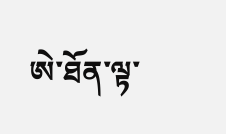ཨེ་ཐོན་ལྟ་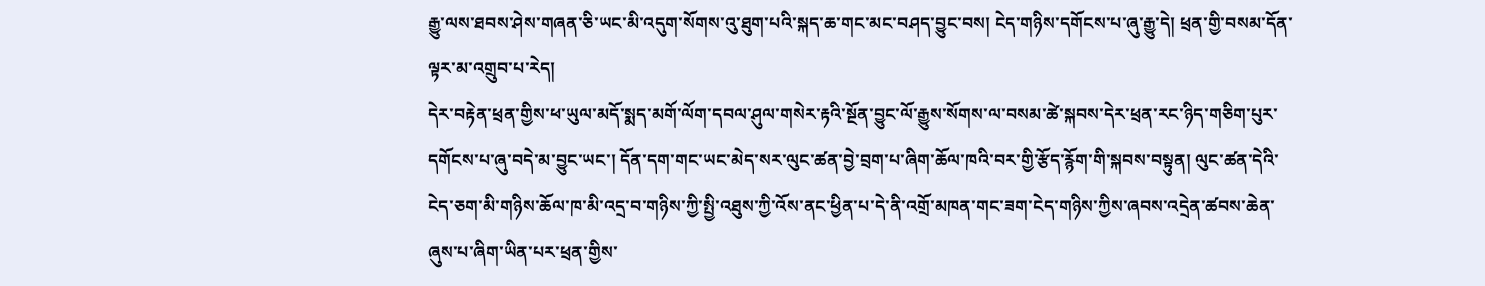རྒྱུ་ལས་ཐབས་ཤེས་གཞན་ཅི་ཡང་མི་འདུག་སོགས་འུ་ཐུག་པའི་སྐད་ཆ་གང་མང་བཤད་བྱུང་བས། ངེད་གཉིས་དགོངས་པ་ཞུ་རྒྱུ་དེ། ཕྲན་གྱི་བསམ་དོན་ལྟར་མ་འགྲུབ་པ་རེད།
དེར་བརྟེན་ཕྲན་གྱིས་ཕ་ཡུལ་མདོ་སྨད་མགོ་ལོག་དབལ་ཤུལ་གསེར་རྟའི་སྔོན་བྱུང་ལོ་རྒྱུས་སོགས་ལ་བསམ་ཚེ་སྐབས་དེར་ཕྲན་རང་ཉིད་གཅིག་པུར་དགོངས་པ་ཞུ་བདེ་མ་བྱུང་ཡང་། དོན་དག་གང་ཡང་མེད་སར་ལུང་ཚན་བྱེ་བྲག་པ་ཞིག་ཆོལ་ཁའི་བར་གྱི་རྩོད་རྙོག་གི་སྐབས་བསྟུན། ལུང་ཚན་དེའི་ངེད་ཅག་མི་གཉིས་ཆོལ་ཁ་མི་འདྲ་བ་གཉིས་ཀྱི་སྤྱི་འཐུས་ཀྱི་འོས་ནང་ཕྱིན་པ་དེ་ནི་འགྲོ་མཁན་གང་ཟག་ངེད་གཉིས་ཀྱིས་ཞབས་འདྲེན་ཚབས་ཆེན་ཞུས་པ་ཞིག་ཡིན་པར་ཕྲན་གྱིས་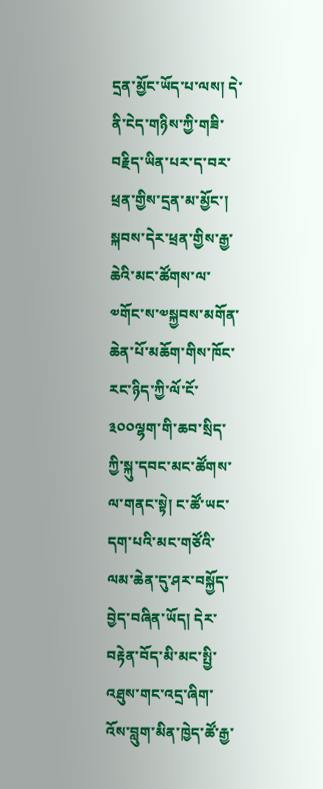དྲན་མྱོང་ཡོད་པ་ལས། དེ་ནི་ངེད་གཉིས་ཀྱི་གཟི་བརྗིད་ཡིན་པར་ད་བར་ཕྲན་གྱིས་དྲན་མ་མྱོང་།
སྐབས་དེར་ཕྲན་གྱིས་རྒྱ་ཆེའི་མང་ཚོགས་ལ་ ༧གོང་ས་༧སྐྱབས་མགོན་ཆེན་པོ་མཆོག་གིས་ཁོང་རང་ཉིད་ཀྱི་ལོ་ངོ་༣༠༠ལྷག་གི་ཆབ་སྲིད་ཀྱི་སྐུ་དབང་མང་ཚོགས་ལ་གནང་སྟེ། ང་ཚོ་ཡང་དག་པའི་མང་གཙོའི་ལམ་ཆེན་དུ་ཤར་བསྐྱོད་བྱེད་བཞིན་ཡོད། དེར་བརྟེན་བོད་མི་མང་སྤྱི་འཐུས་གང་འདྲ་ཞིག་འོས་བླུག་མིན་ཁྱེད་ཚོ་རྒྱ་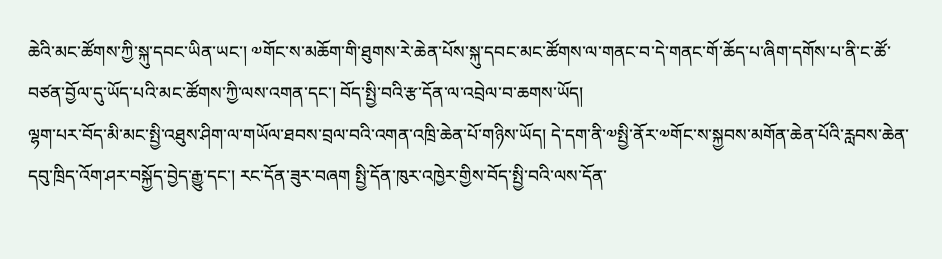ཆེའི་མང་ཚོགས་ཀྱི་སྐུ་དབང་ཡིན་ཡང་། ༧གོང་ས་མཆོག་གི་ཐུགས་རེ་ཆེན་པོས་སྐུ་དབང་མང་ཚོགས་ལ་གནང་བ་དེ་གནང་གོ་ཆོད་པ་ཞིག་དགོས་པ་ནི་ང་ཚོ་བཙན་བྱོལ་དུ་ཡོད་པའི་མང་ཚོགས་ཀྱི་ལས་འགན་དང་། བོད་སྤྱི་བའི་རྩ་དོན་ལ་འབྲེལ་བ་ཆགས་ཡོད།
ལྷག་པར་བོད་མི་མང་སྤྱི་འཐུས་ཤིག་ལ་གཡོལ་ཐབས་བྲལ་བའི་འགན་འཁྲི་ཆེན་པོ་གཉིས་ཡོད། དེ་དག་ནི་༧སྤྱི་ནོར་༧གོང་ས་སྐྱབས་མགོན་ཆེན་པོའི་རླབས་ཆེན་དབུ་ཁྲིད་འོག་ཤར་བསྐྱོད་བྱེད་རྒྱུ་དང་། རང་དོན་ཟུར་བཞག སྤྱི་དོན་ཁུར་འཁྱེར་གྱིས་བོད་སྤྱི་བའི་ལས་དོན་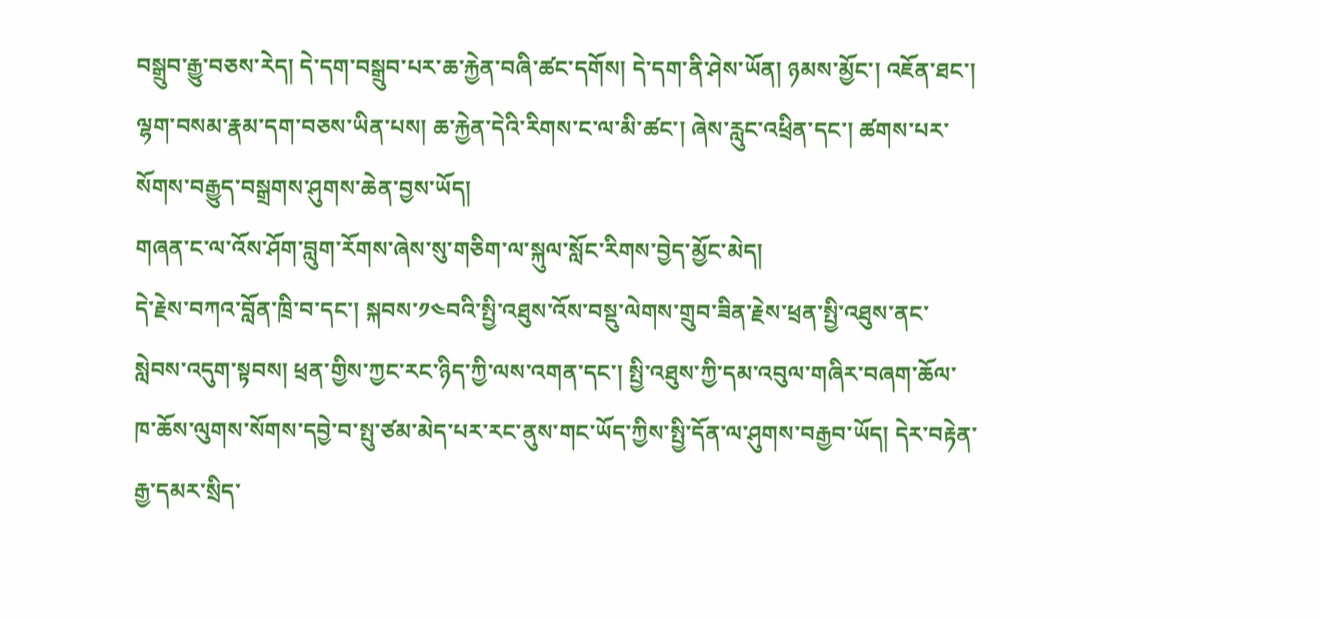བསྒྲུབ་རྒྱུ་བཅས་རེད། དེ་དག་བསྒྲུབ་པར་ཆ་རྐྱེན་བཞི་ཚང་དགོས། དེ་དག་ནི་ཤེས་ཡོན། ཉམས་མྱོང་། འཇོན་ཐང་། ལྷག་བསམ་རྣམ་དག་བཅས་ཡིན་པས། ཆ་རྐྱེན་དེའི་རིགས་ང་ལ་མི་ཚང་། ཞེས་རླུང་འཕྲིན་དང་། ཚགས་པར་སོགས་བརྒྱུད་བསྒྲགས་ཤུགས་ཆེན་བྱས་ཡོད།
གཞན་ང་ལ་འོས་ཤོག་བླུག་རོགས་ཞེས་སུ་གཅིག་ལ་སྐུལ་སློང་རིགས་བྱེད་མྱོང་མེད།
དེ་རྗེས་བཀའ་བློན་ཁྲི་བ་དང་། སྐབས་༡༤བའི་སྤྱི་འཐུས་འོས་བསྡུ་ལེགས་གྲུབ་ཟིན་རྗེས་ཕྲན་སྤྱི་འཐུས་ནང་སླེབས་འདུག་སྟབས། ཕྲན་གྱིས་ཀྱང་རང་ཉིད་ཀྱི་ལས་འགན་དང་། སྤྱི་འཐུས་ཀྱི་དམ་འབུལ་གཞིར་བཞག་ཆོལ་ཁ་ཆོས་ལུགས་སོགས་དབྱེ་བ་སྤུ་ཙམ་མེད་པར་རང་ནུས་གང་ཡོད་ཀྱིས་སྤྱི་དོན་ལ་ཤུགས་བརྒྱབ་ཡོད། དེར་བརྟེན་རྒྱ་དམར་སྲིད་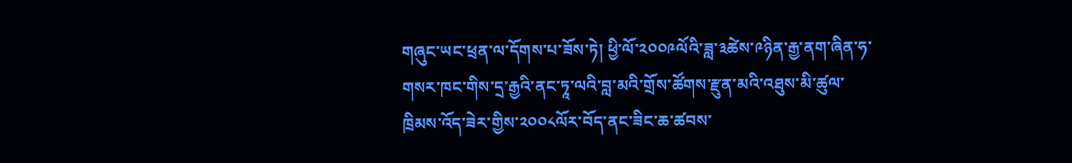གཞུང་ཡང་ཕྲན་ལ་དོགས་པ་ཟོས་ཏེ། ཕྱི་ལོ་༢༠༠༩ལོའི་ཟླ་༣ཚེས་༩ཉིན་རྒྱ་ནག་ཞིན་ཧ་གསར་ཁང་གིས་དྲ་རྒྱའི་ནང་ཏཱ་ལའི་བླ་མའི་གྲོས་ཚོགས་རྫུན་མའི་འཐུས་མི་ཚུལ་ཁྲིམས་འོད་ཟེར་གྱིས་༢༠༠༨ལོར་བོད་ནང་ཟིང་ཆ་ཚབས་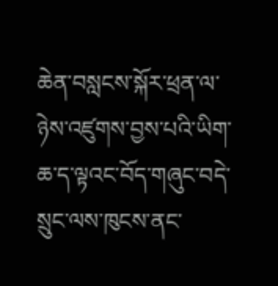ཆེན་བསླངས་སྐོར་ཕྲན་ལ་ཉེས་འཛུགས་བྱས་པའི་ཡིག་ཆ་ད་ལྟའང་བོད་གཞུང་བདེ་སྲུང་ལས་ཁུངས་ནང་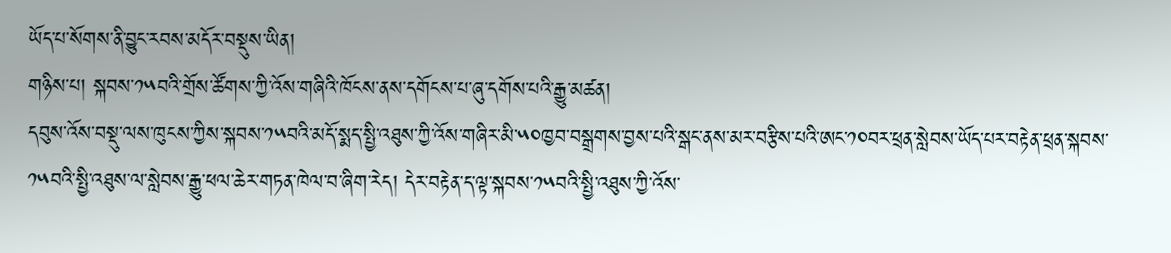ཡོད་པ་སོགས་ནི་བྱུང་རབས་མདོར་བསྡུས་ཡིན།
གཉིས་པ། སྐབས་༡༥བའི་གྲོས་ཚོགས་ཀྱི་འོས་གཞིའི་ཁོངས་ནས་དགོངས་པ་ཞུ་དགོས་པའི་རྒྱུ་མཚན།
དབུས་འོས་བསྡུ་ལས་ཁུངས་ཀྱིས་སྐབས་༡༥བའི་མདོ་སྨད་སྤྱི་འཐུས་ཀྱི་འོས་གཞིར་མི་༥༠ཁྱབ་བསྒྲགས་བྱས་པའི་སྒང་ནས་མར་བརྩིས་པའི་ཨང་༡༠བར་ཕྲན་སླེབས་ཡོད་པར་བརྟེན་ཕྲན་སྐབས་༡༥བའི་སྤྱི་འཐུས་ལ་སླེབས་རྒྱུ་ཕལ་ཆེར་གཏན་ཁེལ་བ་ཞིག་རེད། དེར་བརྟེན་ད་ལྟ་སྐབས་༡༥བའི་སྤྱི་འཐུས་ཀྱི་འོས་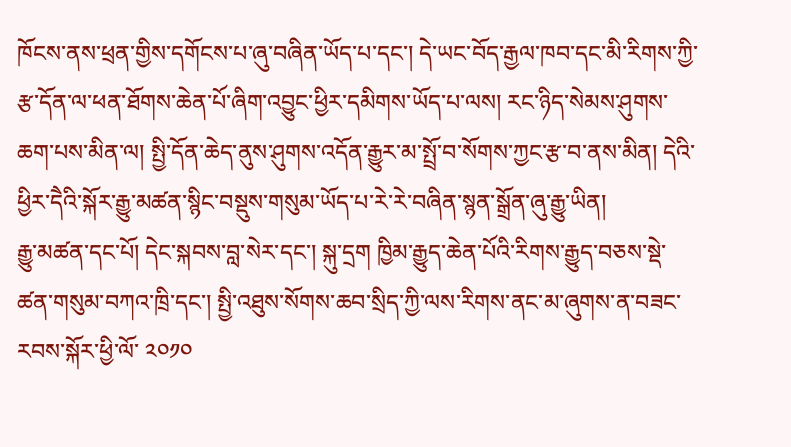ཁོངས་ནས་ཕྲན་གྱིས་དགོངས་པ་ཞུ་བཞིན་ཡོད་པ་དང་། དེ་ཡང་བོད་རྒྱལ་ཁབ་དང་མི་རིགས་ཀྱི་རྩ་དོན་ལ་ཕན་ཐོགས་ཆེན་པོ་ཞིག་འབྱུང་ཕྱིར་དམིགས་ཡོད་པ་ལས། རང་ཉིད་སེམས་ཤུགས་ཆག་པས་མིན་ལ། སྤྱི་དོན་ཆེད་ནུས་ཤུགས་འདོན་རྒྱུར་མ་སྤྲོ་བ་སོགས་ཀྱང་རྩ་བ་ནས་མིན། དེའི་ཕྱིར་དཻའི་སྐོར་རྒྱུ་མཚན་སྙིང་བསྡུས་གསུམ་ཡོད་པ་རེ་རེ་བཞིན་སྙན་སྒྲོན་ཞུ་རྒྱུ་ཡིན།
རྒྱུ་མཚན་དང་པོ། དེང་སྐབས་བླ་སེར་དང་། སྐུ་དྲག ཁྱིམ་རྒྱུད་ཆེན་པོའི་རིགས་རྒྱུད་བཅས་སྡེ་ཚན་གསུམ་བཀའ་ཁྲི་དང་། སྤྱི་འཐུས་སོགས་ཆབ་སྲིད་ཀྱི་ལས་རིགས་ནང་མ་ཞུགས་ན་བཟང་རབས་སྐོར་ཕྱི་ལོ་ ༢༠༡༠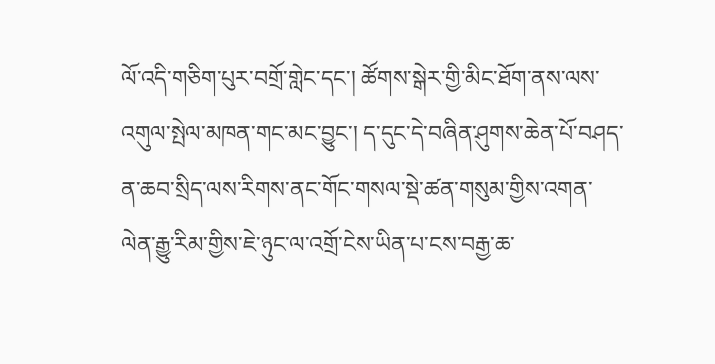ལོ་འདི་གཅིག་པུར་བགྲོ་གླེང་དང་། ཚོགས་སྒེར་གྱི་མིང་ཐོག་ནས་ལས་འགུལ་སྤེལ་མཁན་གང་མང་བྱུང་། ད་དུང་དེ་བཞིན་ཤུགས་ཆེན་པོ་བཤད་ན་ཆབ་སྲིད་ལས་རིགས་ནང་གོང་གསལ་སྡེ་ཚན་གསུམ་གྱིས་འགན་ལེན་རྒྱུ་རིམ་གྱིས་ཇེ་ཉུང་ལ་འགྲོ་ངེས་ཡིན་པ་ངས་བརྒྱ་ཆ་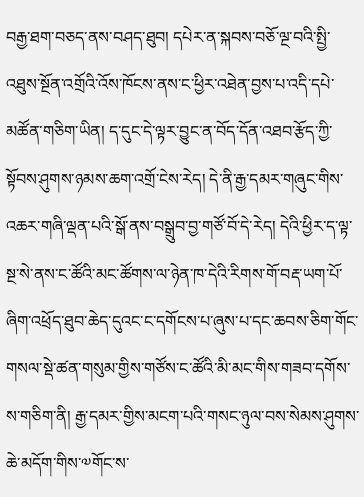བརྒྱ་ཐག་བཅད་ནས་བཤད་ཐུབ། དཔེར་ན་སྐབས་བཅོ་ལྔ་བའི་སྤྱི་འཐུས་སྔོན་འགྲོའི་འོས་ཁོངས་ནས་ང་ཕྱིར་འཐེན་བྱས་པ་འདི་དཔེ་མཚོན་གཅིག་ཡིན། ད་དུང་དེ་ལྟར་བྱུང་ན་བོད་དོན་འཐབ་རྩོད་ཀྱི་སྟོབས་ཤུགས་ཉམས་ཆག་འགྲོ་ངེས་རེད། དེ་ནི་རྒྱ་དམར་གཞུང་གིས་འཆར་གཞི་ལྡན་པའི་སྒོ་ནས་བསྒྲུབ་བྱ་གཙོ་བོ་དེ་རེད། དེའི་ཕྱིར་ད་ལྟ་སྔ་སེ་ནས་ང་ཚོའི་མང་ཚོགས་ལ་ཉེན་ཁ་དེའི་རིགས་གོ་བརྡ་ཡག་པོ་ཞིག་འཕྲོད་ཐུབ་ཆེད་དུའང་ང་དགོངས་པ་ཞུས་པ་དང་ཆབས་ཅིག་གོང་གསལ་སྡེ་ཚན་གསུམ་གྱིས་གཙོས་ང་ཚོའི་མི་མང་གིས་གཟབ་དགོས་ས་གཅིག་ནི། རྒྱ་དམར་གྱིས་མངག་པའི་གསང་ཉུལ་བས་སེམས་ཤུགས་ཆེ་མདོག་གིས་༧གོང་ས་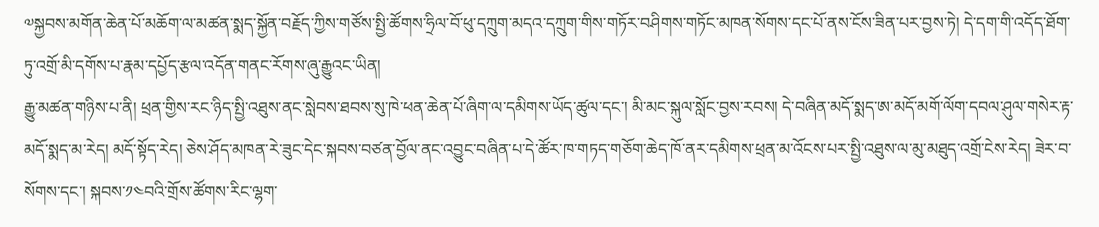༧སྐྱབས་མགོན་ཆེན་པོ་མཆོག་ལ་མཚན་སྨད་སྐྱོན་བརྗོད་ཀྱིས་གཙོས་སྤྱི་ཚོགས་ཧྲིལ་བོ་ཕུ་དཀྲུག་མདའ་དཀྲུག་གིས་གཏོར་བཤིགས་གཏོང་མཁན་སོགས་དང་པོ་ནས་ངོས་ཟིན་པར་བྱས་ཏེ། དེ་དག་གི་འདོད་ཐོག་ཏུ་འགྲོ་མི་དགོས་པ་རྣམ་དཔྱོད་རྩལ་འདོན་གནང་རོགས་ཞུ་རྒྱུའང་ཡིན།
རྒྱུ་མཚན་གཉིས་པ་ནི། ཕྲན་གྱིས་རང་ཉིད་སྤྱི་འཐུས་ནང་སླེབས་ཐབས་སུ་ཁེ་ཕན་ཆེན་པོ་ཞིག་ལ་དམིགས་ཡོད་ཚུལ་དང་། མི་མང་སྐུལ་སློང་བྱས་རབས། དེ་བཞིན་མདོ་སྨད་ཨ་མདོ་མགོ་ལོག་དབལ་ཤུལ་གསེར་རྟ་མདོ་སྨད་མ་རེད། མདོ་སྟོད་རེད། ཅེས་ཤོད་མཁན་རེ་ཟུང་དེང་སྐབས་བཙན་བྱོལ་ནང་འབྱུང་བཞིན་པ་དེ་ཚོར་ཁ་གཏད་གཅོག་ཆེད་ཁོ་ནར་དམིགས་ཕྲན་མ་འོངས་པར་སྤྱི་འཐུས་ལ་མུ་མཐུད་འགྲོ་ངེས་རེད། ཟེར་བ་སོགས་དང་། སྐབས་༡༤བའི་གྲོས་ཚོགས་རིང་ལྷག་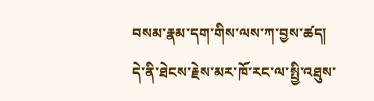བསམ་རྣམ་དག་གིས་ལས་ཀ་བྱས་ཚད། དེ་ནི་ཐེངས་རྗེས་མར་ཁོ་རང་ལ་སྤྱི་འཐུས་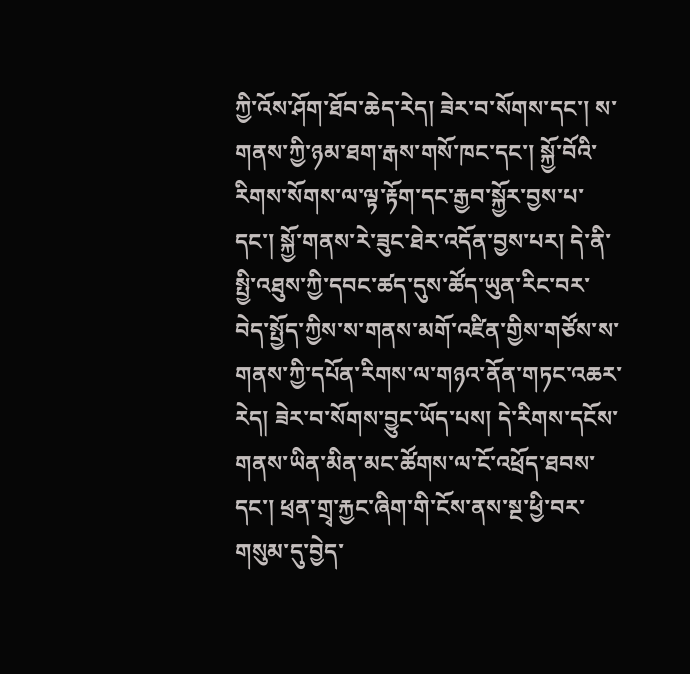ཀྱི་འོས་ཤོག་ཐོབ་ཆེད་རེད། ཟེར་བ་སོགས་དང་། ས་གནས་ཀྱི་ཉམ་ཐག་རྒས་གསོ་ཁང་དང་། སྐྱོ་བོའི་རིགས་སོགས་ལ་ལྟ་རྟོག་དང་རྒྱབ་སྐྱོར་བྱས་པ་དང་། སྐྱོ་གནས་རེ་ཟུང་ཐེར་འདོན་བྱས་པར། དེ་ནི་སྤྱི་འཐུས་ཀྱི་དབང་ཚད་དུས་ཚོད་ཡུན་རིང་བར་བེད་སྤྱོད་ཀྱིས་ས་གནས་མགོ་འཛིན་གྱིས་གཙོས་ས་གནས་ཀྱི་དཔོན་རིགས་ལ་གཉའ་ནོན་གཏང་འཆར་རེད། ཟེར་བ་སོགས་བྱུང་ཡོད་པས། དེ་རིགས་དངོས་གནས་ཡིན་མིན་མང་ཚོགས་ལ་ངོ་འཕྲོད་ཐབས་དང་། ཕྲན་གྲྭ་རྐྱང་ཞིག་གི་ངོས་ནས་སྔ་ཕྱི་བར་གསུམ་དུ་བྱེད་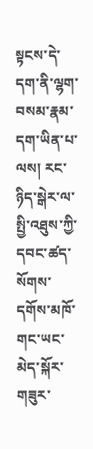སྟངས་དེ་དག་ནི་ལྷག་བསམ་རྣམ་དག་ཡིན་པ་ལས། རང་ཉིད་སྒེར་ལ་སྤྱི་འཐུས་ཀྱི་དབང་ཚད་སོགས་དགོས་མཁོ་གང་ཡང་མེད་སྐོར་གཟུར་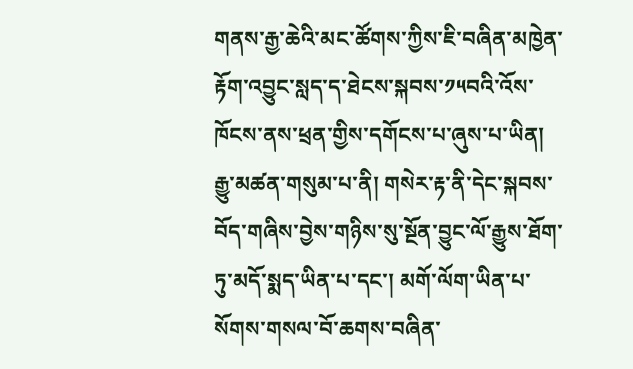གནས་རྒྱ་ཆེའི་མང་ཚོགས་ཀྱིས་ཇི་བཞིན་མཁྱེན་རྟོག་འབྱུང་སླད་ད་ཐེངས་སྐབས་༡༥བའི་འོས་ཁོངས་ནས་ཕྲན་གྱིས་དགོངས་པ་ཞུས་པ་ཡིན།
རྒྱུ་མཚན་གསུམ་པ་ནི། གསེར་རྟ་ནི་དེང་སྐབས་བོད་གཞིས་བྱེས་གཉིས་སུ་སྔོན་བྱུང་ལོ་རྒྱུས་ཐོག་ཏུ་མདོ་སྨད་ཡིན་པ་དང་། མགོ་ལོག་ཡིན་པ་སོགས་གསལ་བོ་ཆགས་བཞིན་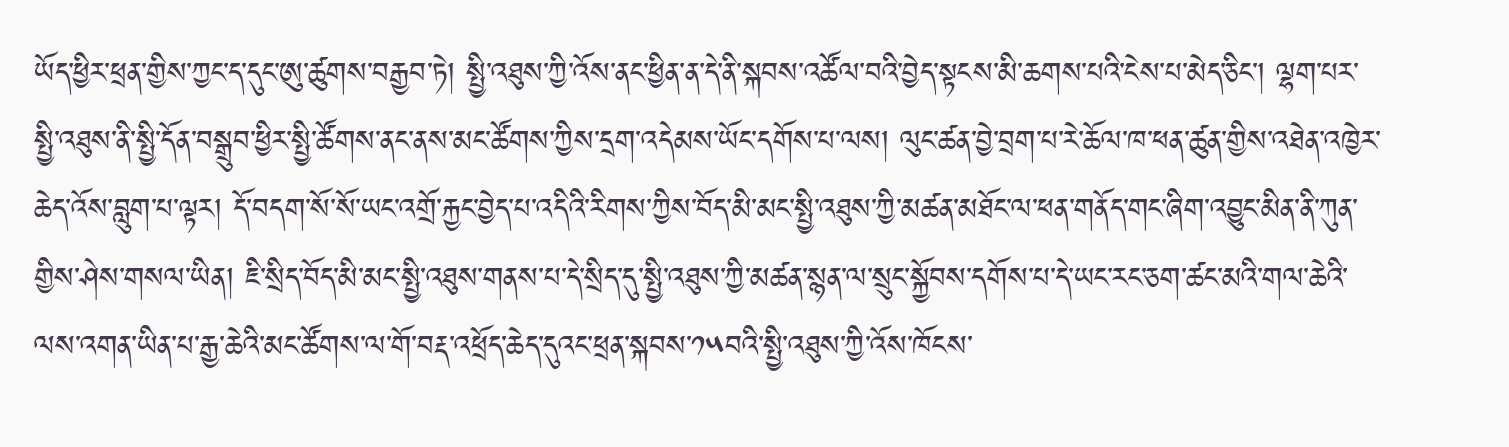ཡོད་ཕྱིར་ཕྲན་གྱིས་ཀྱང་ད་དུང་ཨུ་ཚུགས་བརྒྱབ་ཏེ། སྤྱི་འཐུས་ཀྱི་འོས་ནང་ཕྱིན་ན་དེ་ནི་སྐབས་འཚོལ་བའི་བྱེད་སྟངས་མི་ཆགས་པའི་ངེས་པ་མེད་ཅིང་། ལྷག་པར་སྤྱི་འཐུས་ནི་སྤྱི་དོན་བསྒྲུབ་ཕྱིར་སྤྱི་ཚོགས་ནང་ནས་མང་ཚོགས་ཀྱིས་དྲག་འདེམས་ཡོང་དགོས་པ་ལས། ལུང་ཚན་བྱེ་བྲག་པ་རེ་ཆོལ་ཁ་ཕན་ཚུན་གྱིས་འཐེན་འཁྱེར་ཆེད་འོས་བླུག་པ་ལྟར། དོ་བདག་སོ་སོ་ཡང་འགྲོ་རྐྱང་བྱེད་པ་འདིའི་རིགས་ཀྱིས་བོད་མི་མང་སྤྱི་འཐུས་ཀྱི་མཚན་མཐོང་ལ་ཕན་གནོད་གང་ཞིག་འབྱུང་མིན་ནི་ཀུན་གྱིས་ཤེས་གསལ་ཡིན། ཇི་སྲིད་བོད་མི་མང་སྤྱི་འཐུས་གནས་པ་དེ་སྲིད་དུ་སྤྱི་འཐུས་ཀྱི་མཚན་སྙན་ལ་སྲུང་སྐྱོབས་དགོས་པ་དེ་ཡང་རང་ཅག་ཚང་མའི་གལ་ཆེའི་ལས་འགན་ཡིན་པ་རྒྱ་ཆེའི་མང་ཚོགས་ལ་གོ་བརྡ་འཕྲོད་ཆེད་དུའང་ཕྲན་སྐབས་༡༥བའི་སྤྱི་འཐུས་ཀྱི་འོས་ཁོངས་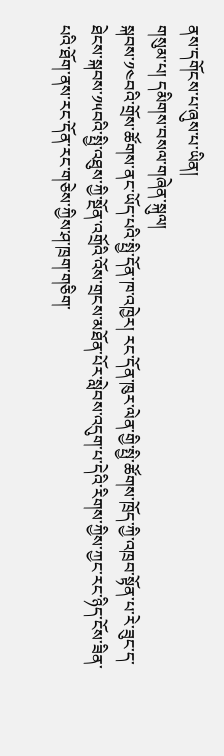ནས་དགོངས་པ་ཞུས་པ་ཡིན།
གསུམ་པ། དམིགས་བསལ་གཞེན་སྐུལ།
སྐབས་༡༤བའི་གྲོས་ཚོགས་ནང་ཡོད་པའི་སྤྱི་དོན་ཁ་འཁྱེར། རང་དོན་ཁུར་ལེན་གྱི་སྤྱི་ཚོགས་ཁྲོད་ཀྱི་འཁྲབ་སྟོན་པ་རེ་ཟུང་ད་ཐེངས་སྐབས་༡༥བའི་སྤྱི་འཐུས་ཀྱི་སྔོན་འགྲོའི་འོས་གྲངས་མཐོན་པོར་སླེབས་འདུག་པ་དེའི་རིགས་ཀྱིས་ཀྱང་རང་ཉིད་ངོས་ཟིན་པའི་ཐོག་ནས་རང་དོན་རང་གཅེས་ཀྱིས་ཤ་ཁྲག་གཅིག་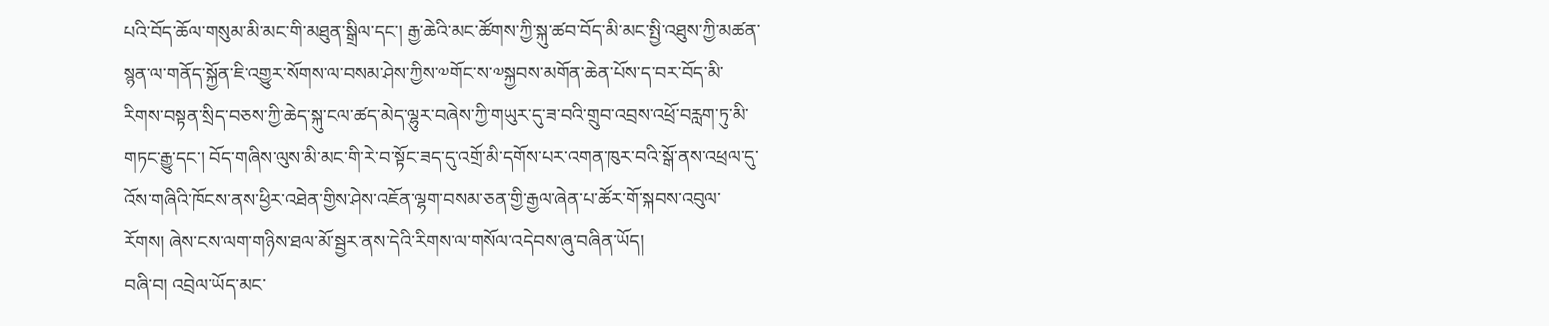པའི་བོད་ཆོལ་གསུམ་མི་མང་གི་མཐུན་སྒྲིལ་དང་། རྒྱ་ཆེའི་མང་ཚོགས་ཀྱི་སྐུ་ཚབ་བོད་མི་མང་སྤྱི་འཐུས་ཀྱི་མཚན་སྙན་ལ་གནོད་སྐྱོན་ཇི་འགྱུར་སོགས་ལ་བསམ་ཤེས་ཀྱིས་༧གོང་ས་༧སྐྱབས་མགོན་ཆེན་པོས་ད་བར་བོད་མི་རིགས་བསྟན་སྲིད་བཅས་ཀྱི་ཆེད་སྐུ་ངལ་ཚད་མེད་ལྷུར་བཞེས་ཀྱི་གཡུར་དུ་ཟ་བའི་གྲུབ་འབྲས་འཕྲོ་བརླག་ཏུ་མི་གཏང་རྒྱུ་དང་། བོད་གཞིས་ལུས་མི་མང་གི་རེ་བ་སྟོང་ཟད་དུ་འགྲོ་མི་དགོས་པར་འགན་ཁུར་བའི་སྒོ་ནས་འཕྲལ་དུ་འོས་གཞིའི་ཁོངས་ནས་ཕྱིར་འཐེན་གྱིས་ཤེས་འཇོན་ལྷག་བསམ་ཅན་གྱི་རྒྱལ་ཞེན་པ་ཚོར་གོ་སྐབས་འབུལ་རོགས། ཞེས་ངས་ལག་གཉིས་ཐལ་མོ་སྦྱར་ནས་དེའི་རིགས་ལ་གསོལ་འདེབས་ཞུ་བཞིན་ཡོད།
བཞི་བ། འབྲེལ་ཡོད་མང་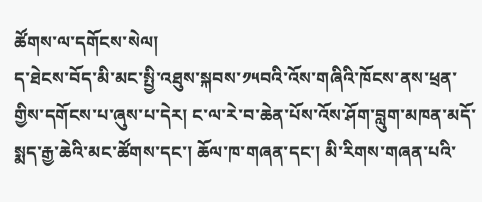ཚོགས་ལ་དགོངས་སེལ།
ད་ཐེངས་བོད་མི་མང་སྤྱི་འཐུས་སྐབས་༡༥བའི་འོས་གཞིའི་ཁོངས་ནས་ཕྲན་གྱིས་དགོངས་པ་ཞུས་པ་དེར། ང་ལ་རེ་བ་ཆེན་པོས་འོས་ཤོག་བླུག་མཁན་མདོ་སྨད་རྒྱ་ཆེའི་མང་ཚོགས་དང་། ཆོལ་ཁ་གཞན་དང་། མི་རིགས་གཞན་པའི་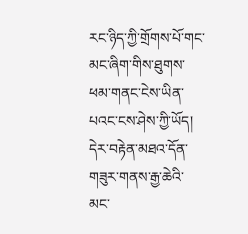རང་ཉིད་ཀྱི་གྲོགས་པོ་གང་མང་ཞིག་གིས་ཐུགས་ཕམ་གནང་ངེས་ཡིན་པའང་ངས་ཤེས་ཀྱི་ཡོད། དེར་བརྟེན་མཐའ་དོན་གཟུར་གནས་རྒྱ་ཆེའི་མང་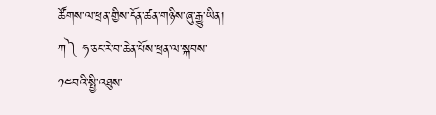ཚོགས་ལ་ཕྲན་གྱིས་དོན་ཚན་གཉིས་ཞུ་རྒྱུ་ཡིན།
ཀ༽ ཧ་ཅང་རེ་བ་ཆེན་པོས་ཕྲན་ལ་སྐབས་༡༤བའི་སྤྱི་འཐུས་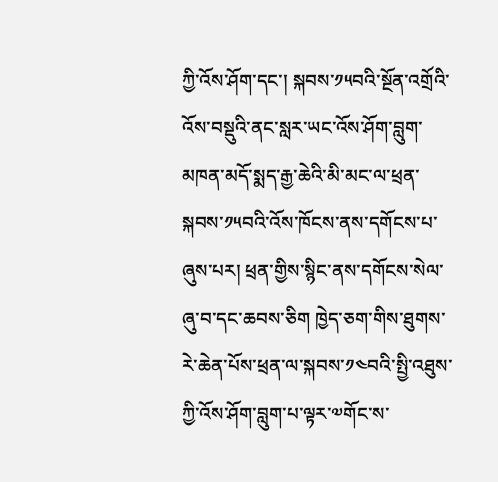ཀྱི་འོས་ཤོག་དང་། སྐབས་༡༥བའི་སྔོན་འགྲོའི་འོས་བསྡུའི་ནང་སླར་ཡང་འོས་ཤོག་བླུག་མཁན་མདོ་སྨད་རྒྱ་ཆེའི་མི་མང་ལ་ཕྲན་སྐབས་༡༥བའི་འོས་ཁོངས་ནས་དགོངས་པ་ཞུས་པར། ཕྲན་གྱིས་སྙིང་ནས་དགོངས་སེལ་ཞུ་བ་དང་ཆབས་ཅིག ཁྱེད་ཅག་གིས་ཐུགས་རེ་ཆེན་པོས་ཕྲན་ལ་སྐབས་༡༤བའི་སྤྱི་འཐུས་ཀྱི་འོས་ཤོག་བླུག་པ་ལྟར་༧གོང་ས་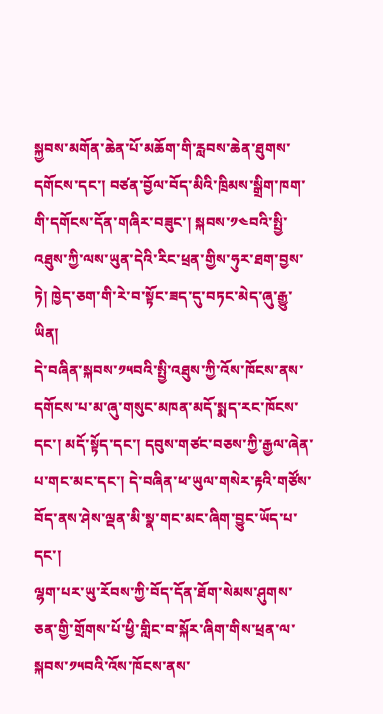སྐྱབས་མགོན་ཆེན་པོ་མཆོག་གི་རླབས་ཆེན་ཐུགས་དགོངས་དང་། བཙན་བྱོལ་བོད་མིའི་ཁྲིམས་སྒྲིག་ཁག་གི་དགོངས་དོན་གཞིར་བཟུང་། སྐབས་༡༤བའི་སྤྱི་འཐུས་ཀྱི་ལས་ཡུན་དེའི་རིང་ཕྲན་གྱིས་ཧུར་ཐག་བྱས་ཏེ། ཁྱེད་ཅག་གི་རེ་བ་སྟོང་ཟད་དུ་བཏང་མེད་ཞུ་རྒྱུ་ཡིན།
དེ་བཞིན་སྐབས་༡༥བའི་སྤྱི་འཐུས་ཀྱི་འོས་ཁོངས་ནས་དགོངས་པ་མ་ཞུ་གསུང་མཁན་མདོ་སྨད་རང་ཁོངས་དང་། མདོ་སྟོད་དང་། དབུས་གཙང་བཅས་ཀྱི་རྒྱལ་ཞེན་པ་གང་མང་དང་། དེ་བཞིན་ཕ་ཡུལ་གསེར་རྟའི་གཙོས་བོད་ནས་ཤེས་ལྡན་མི་སྣ་གང་མང་ཞིག་བྱུང་ཡོད་པ་དང་།
ལྷག་པར་ཡུ་རོབས་ཀྱི་བོད་དོན་ཐོག་སེམས་ཤུགས་ཅན་གྱི་གྲོགས་པོ་ཕྱི་གླིང་བ་སྐོར་ཞིག་གིས་ཕྲན་ལ་སྐབས་༡༥བའི་འོས་ཁོངས་ནས་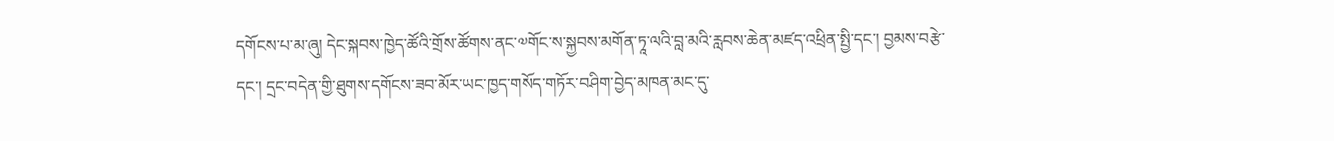དགོངས་པ་མ་ཞུ། དེང་སྐབས་ཁྱེད་ཚོའི་གྲོས་ཚོགས་ནང་༧གོང་ས་སྐྱབས་མགོན་ཏཱ་ལའི་བླ་མའི་རླབས་ཆེན་མཛད་འཕྲིན་སྤྱི་དང་། བྱམས་བརྩེ་དང་། དྲང་བདེན་གྱི་ཐུགས་དགོངས་ཟབ་མོར་ཡང་ཁྱད་གསོད་གཏོར་བཤིག་བྱེད་མཁན་མང་དུ་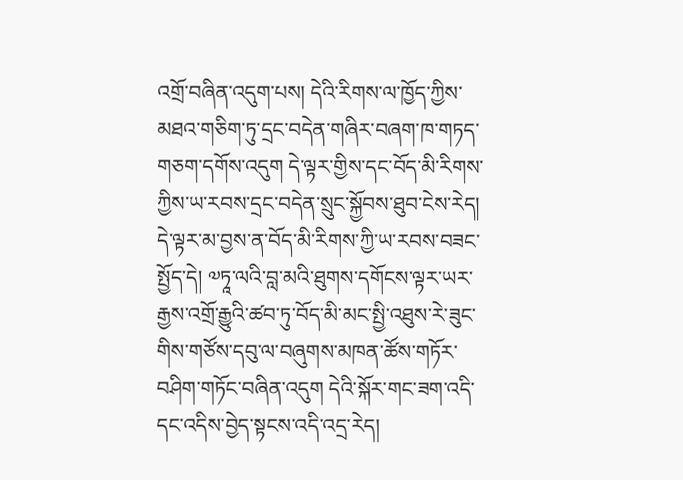འགྲོ་བཞིན་འདུག་པས། དེའི་རིགས་ལ་ཁྱོད་ཀྱིས་མཐའ་གཅིག་ཏུ་དྲང་བདེན་གཞིར་བཞག་ཁ་གཏད་གཅག་དགོས་འདུག དེ་ལྟར་གྱིས་དང་བོད་མི་རིགས་ཀྱིས་ཡ་རབས་དྲང་བདེན་སྲུང་སྐྱོབས་ཐུབ་ངེས་རེད། དེ་ལྟར་མ་བྱས་ན་བོད་མི་རིགས་ཀྱི་ཡ་རབས་བཟང་སྤྱོད་དེ། ༧ཏཱ་ལའི་བླ་མའི་ཐུགས་དགོངས་ལྟར་ཡར་རྒྱས་འགྲོ་རྒྱུའི་ཚབ་ཏུ་བོད་མི་མང་སྤྱི་འཐུས་རེ་ཟུང་གིས་གཙོས་དབུ་ལ་བཞུགས་མཁན་ཚོས་གཏོར་བཤིག་གཏོང་བཞིན་འདུག དེའི་སྐོར་གང་ཟག་འདི་དང་འདིས་བྱེད་སྟངས་འདི་འདྲ་རེད།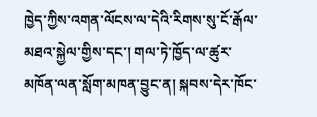ཁྱེད་ཀྱིས་འགན་ལོངས་ལ་དེའི་རིགས་སུ་ངོ་རྒོལ་མཐའ་སྐྱེལ་གྱིས་དང་། གལ་ཏེ་ཁྱོད་ལ་ཚུར་མཁོན་ལན་སློག་མཁན་བྱུང་ན། སྐབས་དེར་ཁོང་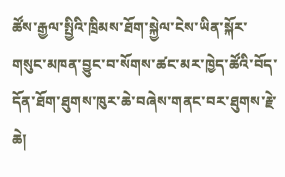ཚོས་རྒྱལ་སྤྱིའི་ཁྲིམས་ཐོག་སྐྱེལ་ངེས་ཡིན་སྐོར་གསུང་མཁན་བྱུང་བ་སོགས་ཚང་མར་ཁྱེད་ཚོའི་བོད་དོན་ཐོག་ཐུགས་ཁུར་ཆེ་བཞེས་གནང་བར་ཐུགས་རྗེ་ཆེ།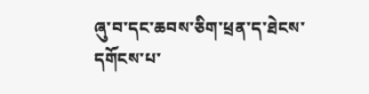ཞུ་བ་དང་ཆབས་ཅིག་ཕྲན་ད་ཐེངས་དགོངས་པ་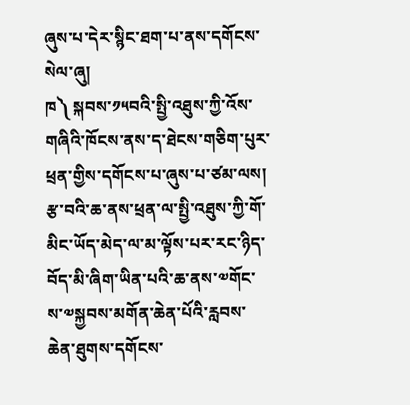ཞུས་པ་དེར་སྙིང་ཐག་པ་ནས་དགོངས་སེལ་ཞུ།
ཁ༽ སྐབས་༡༥བའི་སྤྱི་འཐུས་ཀྱི་འོས་གཞིའི་ཁོངས་ནས་ད་ཐེངས་གཅིག་པུར་ཕྲན་གྱིས་དགོངས་པ་ཞུས་པ་ཙམ་ལས། རྩ་བའི་ཆ་ནས་ཕྲན་ལ་སྤྱི་འཐུས་ཀྱི་གོ་མིང་ཡོད་མེད་ལ་མ་ལྟོས་པར་རང་ཉིད་བོད་མི་ཞིག་ཡིན་པའི་ཆ་ནས་༧གོང་ས་༧སྐྱབས་མགོན་ཆེན་པོའི་རླབས་ཆེན་ཐུགས་དགོངས་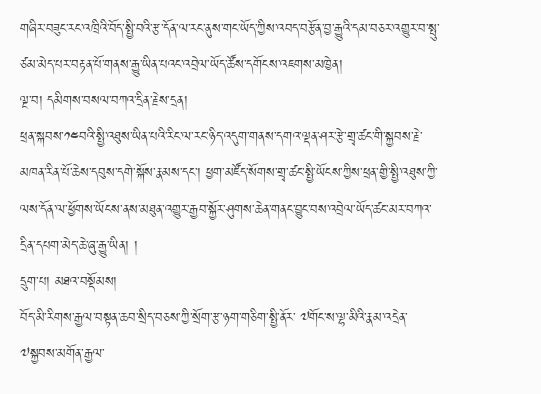གཞིར་བཟུང་རང་འཁྲིའི་བོད་སྤྱི་བའི་རྩ་དོན་ལ་རང་ནུས་གང་ཡོད་ཀྱིས་འབད་བརྩོན་བྱ་རྒྱུའི་དམ་བཅར་འགྱུར་བ་སྤུ་ཙམ་མེད་པར་བརྟན་པོ་གནས་རྒྱུ་ཡིན་པའང་འབྲེལ་ཡོད་ཚོས་དགོངས་འཇགས་མཁྱེན།
ལྔ་བ། དམིགས་བསལ་བཀའ་དྲིན་རྗེས་དྲན།
ཕྲན་སྐབས་༡༤བའི་སྤྱི་འཐུས་ཡིན་པའི་རིང་ལ་རང་ཉིད་འདུག་གནས་དགའ་ལྡན་ཤར་རྩེ་གྲྭ་ཚང་གི་སྐྱབས་རྗེ་མཁན་རིན་པོ་ཆེས་དབུས་དགེ་སྐོས་རྣམས་དང་། ཕྱག་མཛོད་སོགས་གྲྭ་ཚང་སྤྱི་ཡོངས་ཀྱིས་ཕྲན་གྱི་སྤྱི་འཐུས་ཀྱི་ལས་དོན་ལ་ཕྱོགས་ཡོངས་ནས་མཐུན་འགྱུར་རྒྱབ་སྐྱོར་ཤུགས་ཆེན་གནང་བྱུང་བས་འབྲེལ་ཡོད་ཚང་མར་བཀའ་དྲིན་དཔག་མེད་ཆེ་ཞུ་རྒྱུ་ཡིན། །
དྲུག་པ། མཐའ་བསྡོམས།
བོད་མི་རིགས་རྒྱལ་བསྟན་ཆབ་སྲིད་བཅས་ཀྱི་སྲོག་རྩ་ཉག་གཅིག་སྤྱི་ནོར་ ༧གོང་ས་ལྷ་མིའི་རྣམ་འདྲེན་༧སྐྱབས་མགོན་རྒྱལ་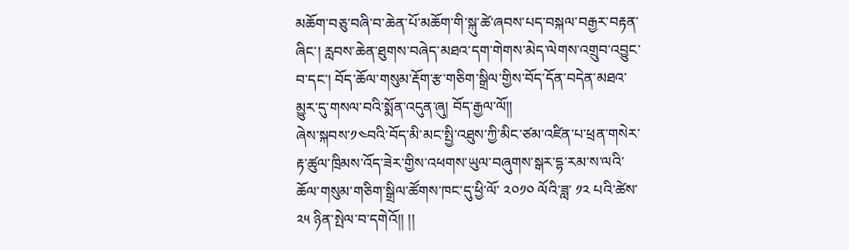མཆོག་བཅུ་བཞི་བ་ཆེན་པོ་མཆོག་གི་སྐུ་ཚེ་ཞབས་པད་བསྐལ་བརྒྱར་བརྟན་ཞིང་། རླབས་ཆེན་ཐུགས་བཞེད་མཐའ་དག་གེགས་མེད་ལེགས་འགྲུབ་འབྱུང་བ་དང་། བོད་ཆོལ་གསུམ་རྡོག་རྩ་གཅིག་སྒྲིལ་གྱིས་བོད་དོན་བདེན་མཐའ་མྱུར་དུ་གསལ་བའི་སྨོན་འདུན་ཞུ། བོད་རྒྱལ་ལོ།།
ཞེས་སྐབས་༡༤བའི་བོད་མི་མང་སྤྱི་འཐུས་ཀྱི་མིང་ཙམ་འཛིན་པ་ཕྲན་གསེར་རྟ་ཚུལ་ཁྲིམས་འོད་ཟེར་གྱིས་འཕགས་ཡུལ་བཞུགས་སྒར་དྷ་རམ་ས་ལའི་ཆོལ་གསུམ་གཅིག་སྒྲིལ་ཚོགས་ཁང་དུ་ཕྱི་ལོ་ ༢༠༡༠ ལོའི་ཟླ་ ༡༢ པའི་ཚེས་ ༢༥ ཉིན་སྤེལ་བ་དགེའོ།། །།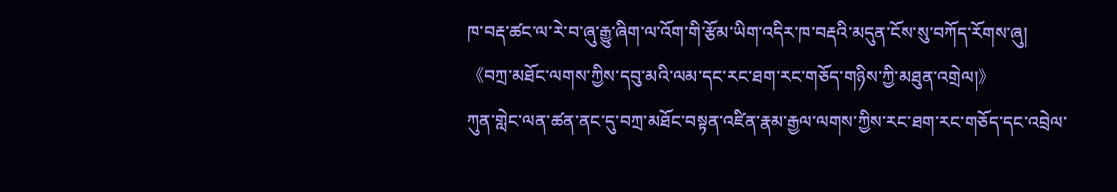ཁ་བརྡ་ཚང་ལ་རེ་བ་ཞུ་རྒྱུ་ཞིག་ལ་འོག་གི་རྩོམ་ཡིག་འདིར་ཁ་བརྡའི་མདུན་ངོས་སུ་བཀོད་རོགས་ཞུ།
《བཀྲ་མཐོང་ལགས་ཀྱིས་དབུ་མའི་ལམ་དང་རང་ཐག་རང་གཅོད་གཉིས་ཀྱི་མཐུན་འགྲེལ།》
ཀུན་གླེང་ལན་ཚན་ནང་དུ་བཀྲ་མཐོང་བསྟན་འཛིན་རྣམ་རྒྱལ་ལགས་ཀྱིས་རང་ཐག་རང་གཅོད་དང་འབྲེལ་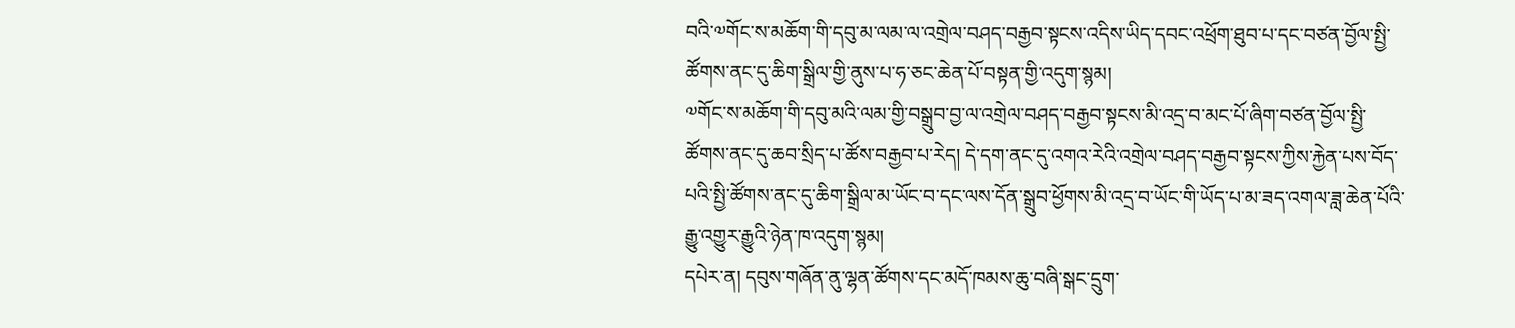བའི་༧གོང་ས་མཆོག་གི་དབུ་མ་ལམ་ལ་འགྲེལ་བཤད་བརྒྱབ་སྟངས་འདིས་ཡིད་དབང་འཕྲོག་ཐུབ་པ་དང་བཙན་བྱོལ་སྤྱི་ཚོགས་ནང་དུ་ཆིག་སྒྲིལ་གྱི་ནུས་པ་ཧ་ཅང་ཆེན་པོ་བསྟན་གྱི་འདུག་སྙམ།
༧གོང་ས་མཆོག་གི་དབུ་མའི་ལམ་གྱི་བསྒྲུབ་བྱ་ལ་འགྲེལ་བཤད་བརྒྱབ་སྟངས་མི་འདྲ་བ་མང་པོ་ཞིག་བཙན་བྱོལ་སྤྱི་ཚོགས་ནང་དུ་ཆབ་སྲིད་པ་ཚོས་བརྒྱབ་པ་རེད། དེ་དག་ནང་དུ་འགའ་རེའི་འགྲེལ་བཤད་བརྒྱབ་སྟངས་ཀྱིས་རྐྱེན་པས་བོད་པའི་སྤྱི་ཚོགས་ནང་དུ་ཆིག་སྒྲིལ་མ་ཡོང་བ་དང་ལས་དོན་སྒྲུབ་ཕྱོགས་མི་འདྲ་བ་ཡོང་གི་ཡོད་པ་མ་ཟད་འགལ་ཟླ་ཆེན་པོའི་རྒྱུ་འགྱུར་རྒྱུའི་ཉེན་ཁ་འདུག་སྙམ།
དཔེར་ན། དབུས་གཞོན་ནུ་ལྷན་ཚོགས་དང་མདོ་ཁམས་ཆུ་བཞི་སྒང་དྲུག་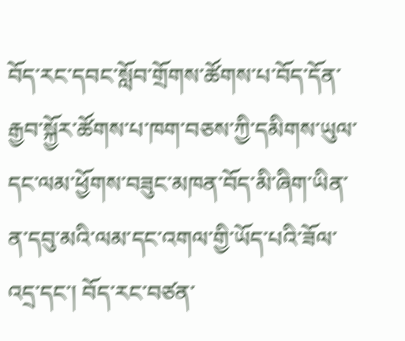བོད་རང་དབང་སློབ་གྲོགས་ཚོགས་པ་བོད་དོན་རྒྱབ་སྐྱོར་ཚོགས་པ་ཁག་བཅས་ཀྱི་དམིགས་ཡུལ་དང་ལམ་ཕྱོགས་བཟུང་མཁན་བོད་མི་ཞིག་ཡིན་ན་དབུ་མའི་ལམ་དང་འགལ་གྱི་ཡོད་པའི་ཟོལ་འདྲ་དང་། བོད་རང་བཙན་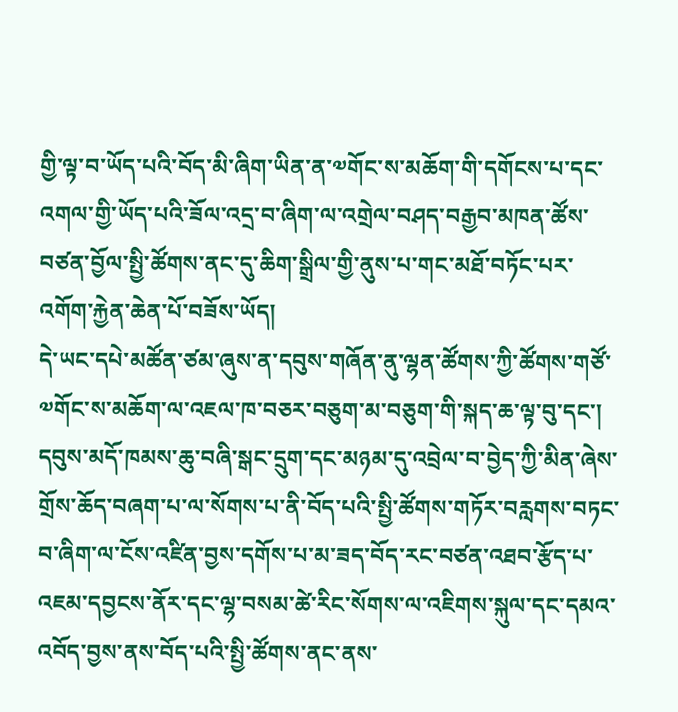གྱི་ལྟ་བ་ཡོད་པའི་བོད་མི་ཞིག་ཡིན་ན་༧གོང་ས་མཆོག་གི་དགོངས་པ་དང་འགལ་གྱི་ཡོད་པའི་ཟོལ་འདྲ་བ་ཞིག་ལ་འགྲེལ་བཤད་བརྒྱབ་མཁན་ཚོས་བཙན་བྱོལ་སྤྱི་ཚོགས་ནང་དུ་ཆིག་སྒྲིལ་གྱི་ནུས་པ་གང་མཐོ་བཏོང་པར་འགོག་རྐྱེན་ཆེན་པོ་བཟོས་ཡོད།
དེ་ཡང་དཔེ་མཚོན་ཙམ་ཞུས་ན་དབུས་གཞོན་ནུ་ལྷན་ཚོགས་ཀྱི་ཚོགས་གཙོ་༧གོང་ས་མཆོག་ལ་འཇལ་ཁ་བཅར་བཅུག་མ་བཅུག་གི་སྐད་ཆ་ལྟ་བུ་དང་། དབུས་མདོ་ཁམས་ཆུ་བཞི་སྒང་དྲུག་དང་མཉམ་དུ་འབྲེལ་བ་བྱེད་ཀྱི་མིན་ཞེས་གྲོས་ཆོད་བཞག་པ་ལ་སོགས་པ་ནི་བོད་པའི་སྤྱི་ཚོགས་གཏོར་བརླགས་བཏང་བ་ཞིག་ལ་ངོས་འཛིན་བྱས་དགོས་པ་མ་ཟད་བོད་རང་བཙན་འཐབ་རྩོད་པ་འཇམ་དབྱངས་ནོར་དང་ལྷ་བསམ་ཚེ་རིང་སོགས་ལ་འཇིགས་སྐུལ་དང་དམའ་འབོད་བྱས་ནས་བོད་པའི་སྤྱི་ཚོགས་ནང་ནས་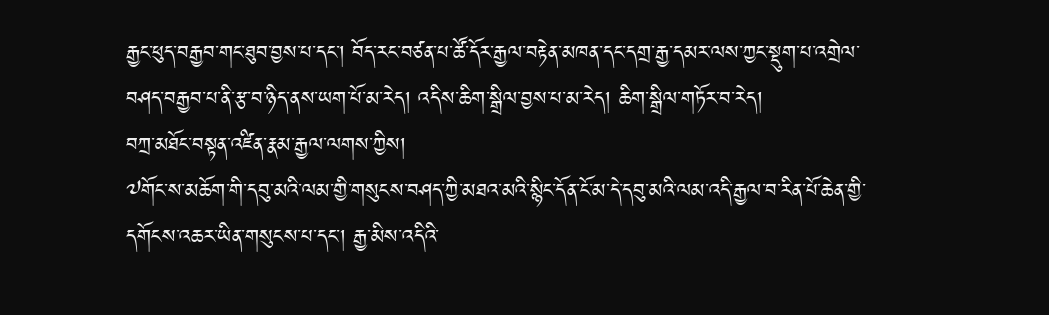རྒྱང་ཕུད་བརྒྱབ་གང་ཐུབ་བྱས་པ་དང་། བོད་རང་བཙན་པ་ཚོ་དོར་རྒྱལ་བརྟེན་མཁན་དང་དགྲ་རྒྱ་དམར་ལས་ཀྱང་སྡུག་པ་འགྲེལ་བཤད་བརྒྱབ་པ་ནི་རྩ་བ་ཉིད་ནས་ཡག་པོ་མ་རེད། འདིས་ཆིག་སྒྲིལ་བྱས་པ་མ་རེད། ཆིག་སྒྲིལ་གཏོར་བ་རེད།
བཀྲ་མཐོང་བསྟན་འཛིན་རྣམ་རྒྱལ་ལགས་ཀྱིས།
༧གོང་ས་མཆོག་གི་དབུ་མའི་ལམ་གྱི་གསུངས་བཤད་ཀྱི་མཐའ་མའི་སྙིང་དོན་ངོ་མ་དེ་དབུ་མའི་ལམ་འདི་རྒྱལ་བ་རིན་པོ་ཆེན་གྱི་དགོངས་འཆར་ཡིན་གསུངས་པ་དང་། རྒྱ་མིས་འདིའི་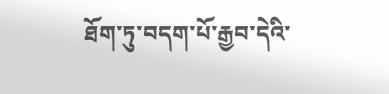ཐོག་ཏུ་བདག་པོ་རྒྱབ་དེའི་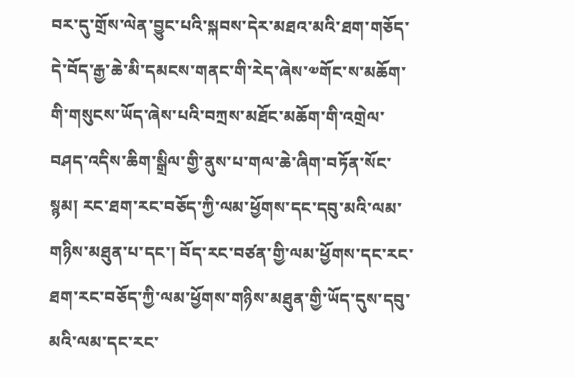བར་དུ་གྲོས་ལེན་བྱུང་པའི་སྐབས་དེར་མཐའ་མའི་ཐག་གཅོད་དེ་བོད་རྒྱ་ཆེ་མི་དམངས་གནང་གི་རེད་ཞེས་༧གོང་ས་མཆོག་གི་གསུངས་ཡོད་ཞེས་པའི་བཀྲས་མཐོང་མཆོག་གི་འགྲེལ་བཤད་འདིས་ཆིག་སྒྲིལ་གྱི་ནུས་པ་གལ་ཆེ་ཞིག་བཏོན་སོང་སྙམ། རང་ཐག་རང་བཅོད་ཀྱི་ལམ་ཕྱོགས་དང་དབུ་མའི་ལམ་གཉིས་མཐུན་པ་དང་། བོད་རང་བཙན་གྱི་ལམ་ཕྱོགས་དང་རང་ཐག་རང་བཅོད་ཀྱི་ལམ་ཕྱོགས་གཉིས་མཐུན་གྱི་ཡོད་དུས་དབུ་མའི་ལམ་དང་རང་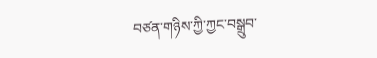བཙན་གཉིས་ཀྱི་ཀྱང་བསྒྲུབ་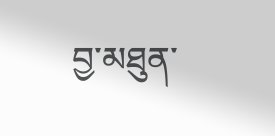བྱ་མཐུན་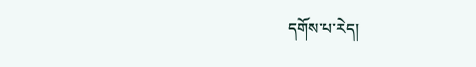དགོས་པ་རེད།